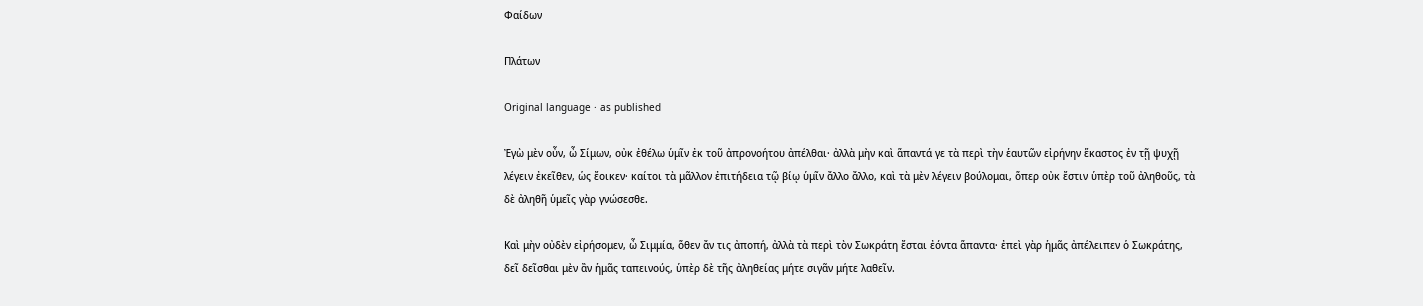Φαίδων

Πλάτων

Original language · as published

Ἐγὼ μὲν οὖν, ὦ Σίμων, οὐκ ἐθέλω ὑμῖν ἐκ τοῦ ἀπρονοήτου ἀπέλθαι· ἀλλὰ μὴν καὶ ἅπαντά γε τὰ περὶ τὴν ἑαυτῶν εἰρήνην ἕκαστος ἐν τῇ ψυχῇ λέγειν ἐκεῖθεν, ὡς ἔοικεν· καίτοι τὰ μᾶλλον ἐπιτήδεια τῷ βίῳ ὑμῖν ἄλλο ἄλλο, καὶ τὰ μὲν λέγειν βούλομαι, ὅπερ οὐκ ἔστιν ὑπὲρ τοῦ ἀληθοῦς, τὰ δὲ ἀληθῆ ὑμεῖς γὰρ γνώσεσθε.

Καὶ μὴν οὐδὲν εἰρήσομεν, ὦ Σιμμία, ὅθεν ἄν τις ἀποπή, ἀλλὰ τὰ περὶ τὸν Σωκράτη ἔσται ἐόντα ἅπαντα· ἐπεὶ γὰρ ἡμᾶς ἀπέλειπεν ὁ Σωκράτης, δεῖ δεῖσθαι μὲν ἂν ἡμᾶς ταπεινούς, ὑπὲρ δὲ τῆς ἀληθείας μήτε σιγᾶν μήτε λαθεῖν.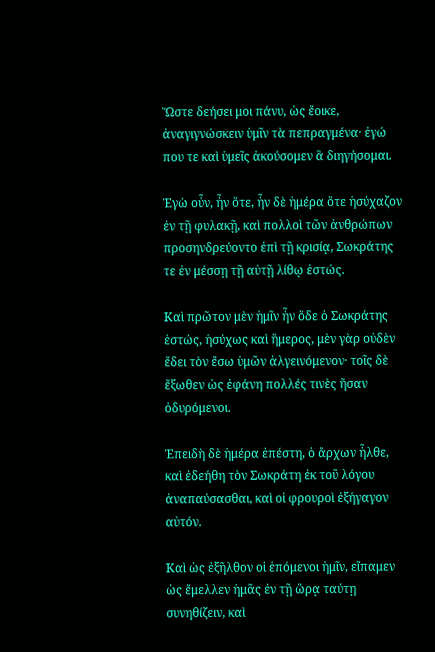Ὥστε δεήσει μοι πάνυ, ὡς ἔοικε, ἀναγιγνώσκειν ὑμῖν τὰ πεπραγμένα· ἐγώ που τε καὶ ὑμεῖς ἀκούσομεν ἃ διηγήσομαι.

Ἐγὼ οὖν, ἦν ὅτε, ἦν δὲ ἡμέρα ὅτε ἡσύχαζον ἐν τῇ φυλακῇ, καὶ πολλοὶ τῶν ἀνθρώπων προσηνδρεύοντο ἐπὶ τῇ κρισίᾳ, Σωκράτης τε ἐν μέσσῃ τῇ αὐτῇ λίθῳ ἑστώς.

Καὶ πρῶτον μὲν ἡμῖν ἦν ὅδε ὁ Σωκράτης ἑστώς, ἡσύχως καὶ ἥμερος, μὲν γὰρ οὐδὲν ἔδει τὸν ἔσω ὑμῶν ἀλγεινόμενον· τοῖς δὲ ἔξωθεν ὡς ἐφάνη πολλές τινὲς ἤσαν ὀδυρόμενοι.

Ἐπειδὴ δὲ ἡμέρα ἐπέστη, ὁ ἄρχων ἦλθε, καὶ ἐδεήθη τὸν Σωκράτη ἐκ τοῦ λόγου ἀναπαύσασθαι, καὶ οἱ φρουροὶ ἐξήγαγον αὐτόν.

Καὶ ὡς ἐξῆλθον οἱ ἑπόμενοι ἡμῖν, εἴπαμεν ὡς ἔμελλεν ἡμᾶς ἐν τῇ ὥρᾳ ταύτῃ συνηθίζειν, καὶ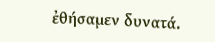ἐθήσαμεν δυνατά.